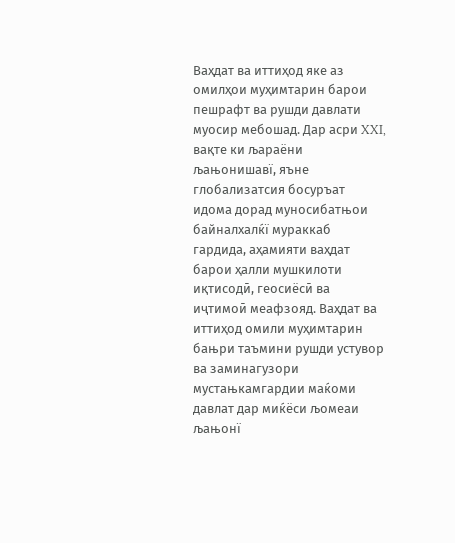Ваҳдат ва иттиҳод яке аз омилҳои муҳимтарин барои пешрафт ва рушди давлати муосир мебошад. Дар асри XXI, вақте ки љараёни љањонишавї, яъне глобализатсия босуръат идома дорад муносибатњои байналхалќї мураккаб гардида, аҳамияти ваҳдат барои ҳалли мушкилоти иқтисодӣ, геосиёсӣ ва иҷтимоӣ меафзояд. Ваҳдат ва иттиҳод омили муҳимтарин бањри таъмини рушди устувор ва заминагузори мустањкамгардии маќоми давлат дар миќёси љомеаи љањонї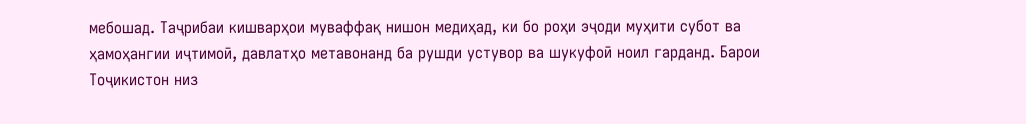мебошад. Таҷрибаи кишварҳои муваффақ нишон медиҳад, ки бо роҳи эҷоди муҳити субот ва ҳамоҳангии иҷтимоӣ, давлатҳо метавонанд ба рушди устувор ва шукуфоӣ ноил гарданд. Барои Тоҷикистон низ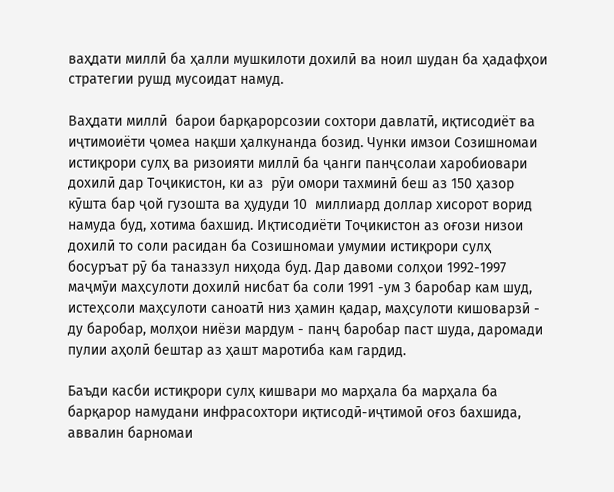ваҳдати миллӣ ба ҳалли мушкилоти дохилӣ ва ноил шудан ба ҳадафҳои стратегии рушд мусоидат намуд.

Ваҳдати миллӣ  барои барқарорсозии сохтори давлатӣ, иқтисодиёт ва иҷтимоиёти ҷомеа нақши ҳалкунанда бозид. Чунки имзои Созишномаи истиқрори сулҳ ва ризоияти миллӣ ба ҷанги панҷсолаи харобиовари дохилӣ дар Тоҷикистон, ки аз  рӯи омори тахминӣ беш аз 150 ҳазор кӯшта бар ҷой гузошта ва ҳудуди 10  миллиард доллар хисорот ворид намуда буд, хотима бахшид. Иқтисодиёти Тоҷикистон аз оғози низои дохилӣ то соли расидан ба Созишномаи умумии истиқрори сулҳ босуръат рӯ ба таназзул ниҳода буд. Дар давоми солҳои 1992-1997 маҷмӯи маҳсулоти дохилӣ нисбат ба соли 1991 -ум 3 баробар кам шуд, истеҳсоли маҳсулоти саноатӣ низ ҳамин қадар, маҳсулоти кишоварзӣ - ду баробар, молҳои ниёзи мардум - панҷ баробар паст шуда, даромади пулии аҳолӣ бештар аз ҳашт маротиба кам гардид.

Баъди касби истиқрори сулҳ кишвари мо марҳала ба марҳала ба барқарор намудани инфрасохтори иқтисодӣ-иҷтимоӣ оғоз бахшида, аввалин барномаи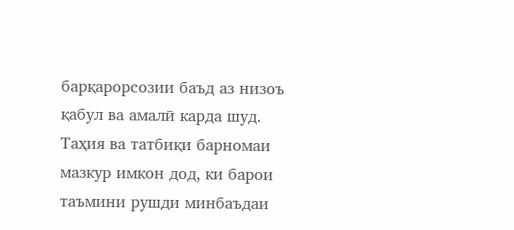барқарорсозии баъд аз низоъ қабул ва амалӣ карда шуд. Таҳия ва татбиқи барномаи мазкур имкон дод, ки барои таъмини рушди минбаъдаи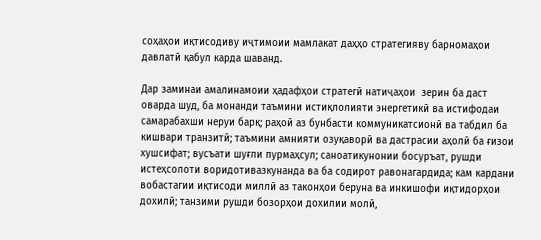соҳаҳои иқтисодиву иҷтимоии мамлакат даҳҳо стратегияву барномаҳои давлатӣ қабул карда шаванд.

Дар заминаи амалинамоии ҳадафҳои стратегӣ натиҷаҳои  зерин ба даст оварда шуд, ба монанди таъмини истиқлолияти энергетикӣ ва истифодаи самарабахши неруи барқ; раҳоӣ аз бунбасти коммуникатсионӣ ва табдил ба кишвари транзитӣ; таъмини амнияти озуқаворӣ ва дастрасии аҳолӣ ба ғизои хушсифат; вусъати шуғли пурмаҳсул; саноатикунонии босуръат, рушди истеҳсолоти воридотивазкунанда ва ба содирот равонагардида; кам кардани вобастагии иқтисоди миллӣ аз таконҳои беруна ва инкишофи иқтидорҳои дохилӣ; танзими рушди бозорҳои дохилии молӣ,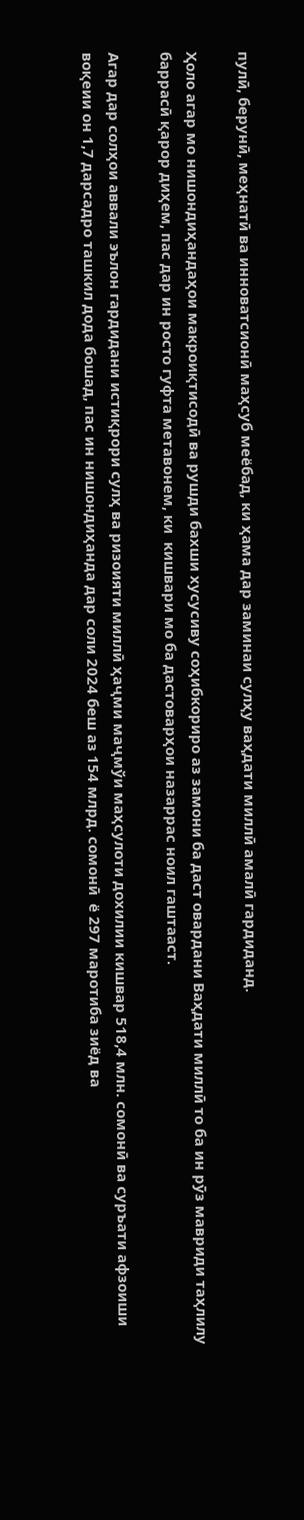пулӣ, берунӣ, меҳнатӣ ва инноватсионӣ маҳсуб меёбад, ки ҳама дар заминаи сулҳу ваҳдати миллӣ амалӣ гардиданд.

Ҳоло агар мо нишондиҳандаҳои макроиқтисодӣ ва рушди бахши хусусиву соҳибкориро аз замони ба даст овардани Ваҳдати миллӣ то ба ин рӯз мавриди таҳлилу баррасӣ қарор диҳем, пас дар ин росто гуфта метавонем, ки  кишвари мо ба дастоварҳои назаррас ноил гаштааст.

Агар дар солҳои аввали эълон гардидани истиқрори сулҳ ва ризоияти миллӣ ҳаҷми маҷмўи маҳсулоти дохилии кишвар 518,4 млн. сомонӣ ва суръати афзоиши воқеии он 1,7 дарсадро ташкил дода бошад, пас ин нишондиҳанда дар соли 2024 беш аз 154 млрд. сомонӣ  ё 297 маротиба зиёд ва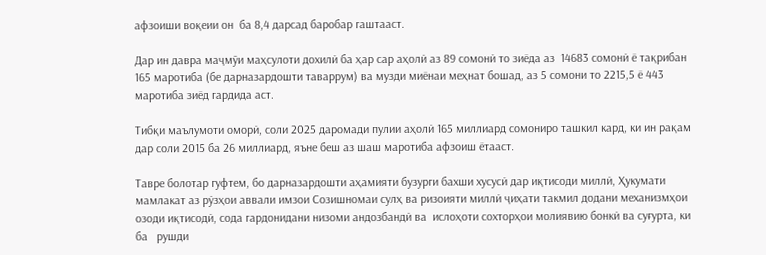афзоиши воқеии он  ба 8,4 дарсад баробар гаштааст.

Дар ин давра маҷмўи маҳсулоти дохилӣ ба ҳар сар аҳолӣ аз 89 сомонӣ то зиёда аз  14683 сомонӣ ё тақрибан 165 маротиба (бе дарназардошти таваррум) ва музди миёнаи меҳнат бошад, аз 5 сомони то 2215,5 ё 443 маротиба зиёд гардида аст.

Тибқи маълумоти оморӣ, соли 2025 даромади пулии аҳолӣ 165 миллиард сомониро ташкил кард, ки ин рақам дар соли 2015 ба 26 миллиард, яъне беш аз шаш маротиба афзоиш ётааст.

Тавре болотар гуфтем, бо дарназардошти аҳамияти бузурги бахши хусусӣ дар иқтисоди миллӣ, Ҳукумати мамлакат аз рӯзҳои аввали имзои Созишномаи сулҳ ва ризоияти миллӣ ҷиҳати такмил додани механизмҳои озоди иқтисодӣ, сода гардонидани низоми андозбандӣ ва  ислоҳоти сохторҳои молиявию бонкӣ ва суғурта, ки ба   рушди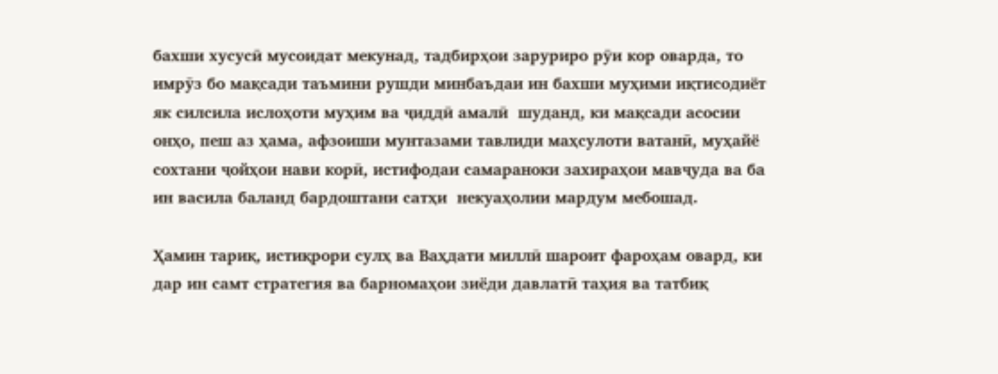бахши хусусӣ мусоидат мекунад, тадбирҳои заруриро рӯи кор оварда, то имрӯз бо мақсади таъмини рушди минбаъдаи ин бахши муҳими иқтисодиёт як силсила ислоҳоти муҳим ва ҷиддӣ амалӣ  шуданд, ки мақсади асосии онҳо, пеш аз ҳама, афзоиши мунтазами тавлиди маҳсулоти ватанӣ, муҳайё сохтани ҷойҳои нави корӣ, истифодаи самараноки захираҳои мавҷуда ва ба ин васила баланд бардоштани сатҳи  некуаҳолии мардум мебошад.

Ҳамин тариқ, истиқрори сулҳ ва Ваҳдати миллӣ шароит фароҳам овард, ки дар ин самт стратегия ва барномаҳои зиёди давлатӣ таҳия ва татбиқ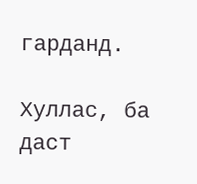гарданд.

Хуллас, ба даст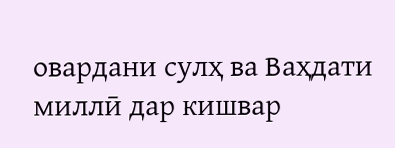овардани сулҳ ва Ваҳдати миллӣ дар кишвар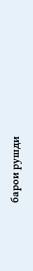барои рушди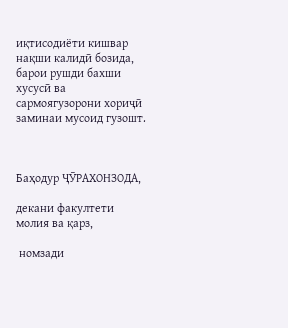иқтисодиёти кишвар нақши калидӣ бозида, барои рушди бахши хусусӣ ва сармоягузорони хориҷӣ заминаи мусоид гузошт.



Баҳодур ҶӮРАХОНЗОДА,

декани факултети молия ва қарз,

 номзади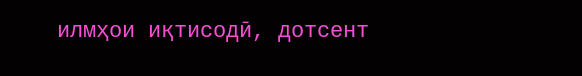илмҳои иқтисодӣ, дотсент